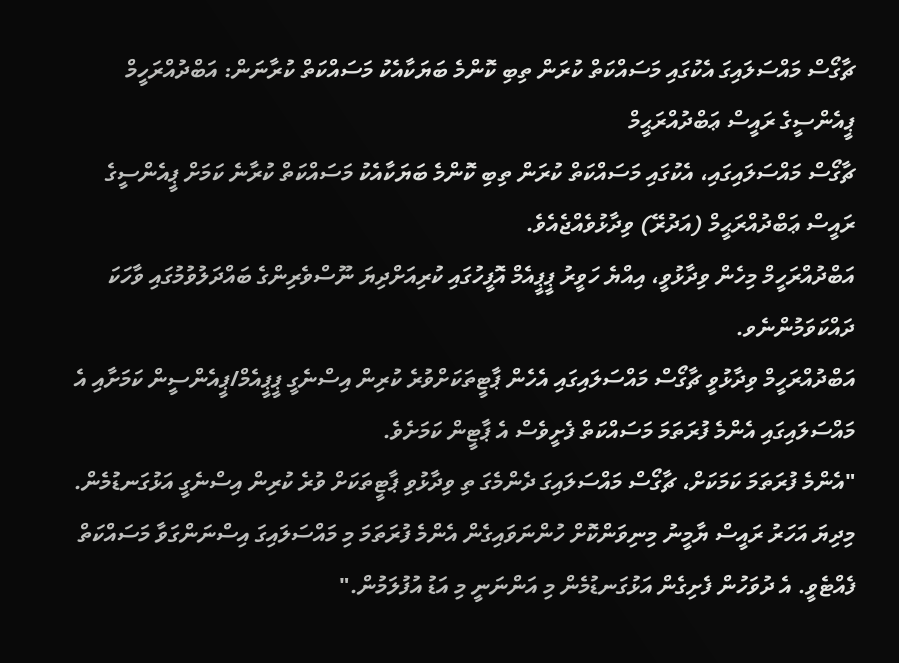ޗާގޯސް މައްސަލައިގަ އެކުގައި މަސައްކަތް ކުރަން ތިބި ކޮންމެ ބަޔަކާއެކު މަސައްކަތް ކުރާނަން: އަބްދުއްރަހީމް
ޕީއެންސީގެ ރައީސް ޢަބްދުއްރަޙީމް
ޗާގޯސް މައްސަލައިގައި، އެކުގައި މަސައްކަތް ކުރަން ތިބި ކޮންމެ ބަޔަކާއެކު މަސައްކަތް ކުރާނެ ކަމަށް ޕީއެންސީގެ ރައީސް ޢަބްދުއްރަޙީމް (އަދުރޭ) ވިދާޅުވެއްޖެއެވެ.
އަބްދުއްރަހީމް މިހެން ވިދާޅުވީ، އިއްޔެ ހަވީރު ޕީޕީއެމް އޮފީހުގައި ކުރިއަށްދިޔަ ނޫސްވެރިންގެ ބައްދަލުވުމުގައި ވާހަކަ ދައްކަވަމުންނެވ.
އަބްދުއްރަހީމް ވިދާޅުވީ ޗާގޯސް މައްސަލައިގައި އެހެން ޕާޓީތަކަށްވުރެ ކުރިން އިސްނެގީ ޕީޕީއެމް/ޕީއެންސީން ކަމަށާއި އެ މައްސަލައިގައި އެންމެ ފުރަތަމަ މަސައްކަތް ފެށީވެސް އެ ޕާޓީން ކަމަށެވެ.
"އެންމެ ފުރަތަމަ ކަމަކަށް، ޗާގޯސް މައްސަލައިގަ ދެންމެގަ ތި ވިދާޅުވި ޕާޓީތަކަށް ވުރެ ކުރިން އިސްނެގީ އަޅުގަނޑުމެން. މިދިޔަ އަހަރު ރައީސް ޔާމީނު މިނިވަންކޮށް ހުންނަވައިގެން އެންމެ ފުރަތަމަ މި މައްސަލައިގަ އިސްނަންގަވާ މަސައްކަތް ފެއްޓެވީ. އެ ދުވަހުން ފެށިގެން އަޅުގަނޑުމެން މި އަންނަނީ މި އަޑު އުފުލަމުން."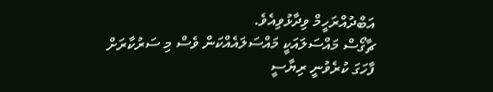އަބްދުއްރަހީމް ވިދާޅުވިއެވެ.
ޗާގޯސް މައްސަލައަކީ މައްސަލައެއްކަން ވެސް މި ސަރުކާރަށް ފާހަގަ ކުރެވުނީ ރިޔާސީ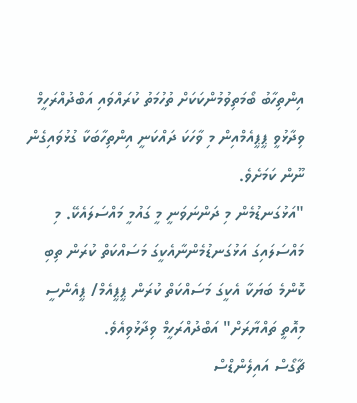އިންތިހާބު ބޯމަތިވުމުންކަކަށް ތުހުމަތު ކުރައްވައި އަބްދުއްރަހީމް ވިދާޅުވީ ޕީޕީއެމްއިން މި ވާހަކަ ދައްކަނީ އިންތިހާބަކާ ގުޅުވައިގެން ނޫން ކަމަށެވެ.
"އަޅުގަނޑުމެން މި ދަންނަވަނީ މީ ގައުމީ މައްސަލައެކޭ. މި މައްސަލައިގަ އަޅުގަނޑުމެންނާއެކީގަ މަސައްކަތް ކުރަން ތިބި ކޮންމެ ބަޔަކާ އެކީގަ މަސައްކަތް ކުރަން ޕީޕީއެމް/ ޕީއެންސީ މިއޮތީ ތައްޔާރަށް" އަބްދުއްރަހީމް ވިދާޅުވިއެވެ.
ޗާގޯސް އައިލެންޑްސް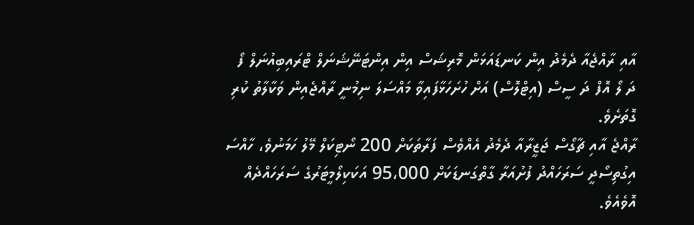އާއި ރާއްޖެއާ ދެމެދު އިން ކަނޑައަޅަން މޮރިޝަސް އިން އިންޓަނޭޝަނަލް ޓްރައިބިއުނަލް ފޯ ދަ ލޯ އޮފް ދަ ސީސް (އިޓްލޮސް) އަށް ހުށަހަޅާފައިވާ މައްސަލަ ނިމުނީ ރާއްޖެއިން ވަކާލާތު ކުރި ގޮތަށެވެ.
ރާއްޖެ އާއި ޗާގޯސް ޖަޒީރާއާ ދެމެދު އެއްވެސް ފަރާތަކަށް 200 ނޯޓިކަލް މޭލު ހަމަނުވެ، ހާއްސަ އިގުތިސޯދީ ސަރަހައްދު ފުށުއަރާ ގާތްގަނޑަކަށް 95،000 އަކަކިލޯމީޓަރުގެ ސަރަހައްދެއް އޮވެއެވެ.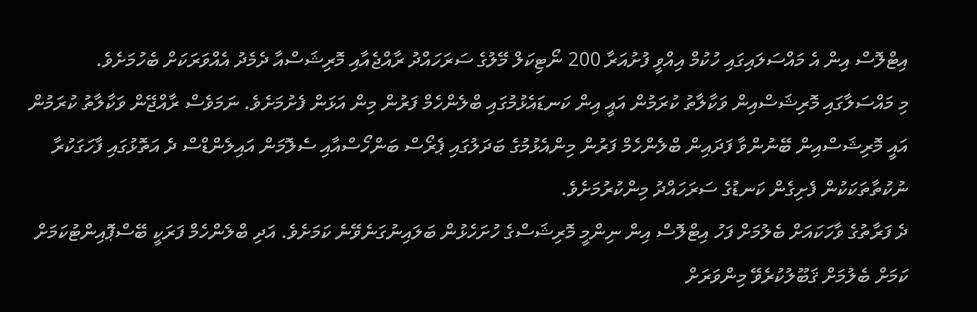އިޓްލޮސް އިން އެ މައްސަލައިގައި ހުކުމް އިއްވީ ފުށުއަރާ 200 ނޯޓިކަލް މޭލުގެ ސަރަހައްދު ރާއްޖެއާއި މޮރިޝަސްއާ ދެމެދު އެއްވަރަކަށް ބެހުމަށެވެ.
މި މައްސަލާގައި މޮރިޝަސްއިން ވަކާލާތު ކުރަމުން އައީ އިން ކަނޑައެޅުމުގައި ބްލެންހެމް ފަރުން މިން އަޅަން ފެށުމަށެވެ. ނަމަވެސް ރާއްޖޭން ވަކާލާތު ކުރަމުން އައީ މޮރިޝަސްއިން ބޭނުންވާ ފަދައިން ބްލެންހެމް ފަރުން މިންއެޅުމުގެ ބަދަލުގައި ޕެރޯސް ބަންހޯސްއާއި ސެލޮމަން އައިލެންޑްސް ދެ އަތޮޅުގައި ފާހަގަކުރާ ނުކުތާތަކަކުން ފެށިގެން ކަނޑުގެ ސަރަހައްދު މިންކުރުމަށެވެ.
ދެ ފަރާތުގެ ވާހަކައަށް ބެލުމަށް ފަހު އިޓްލޮސް އިން ނިންމީ މޮރިޝަސްގެ ހުށަހެޅުން ބަލައިނުގަނެވޭނެ ކަމަށެވެ. އަދި ބްލެންހެމް ފަރަކީ ބޭސްޕޮއިންޓުކަމަށް ކަމަށް ބެލުމަށް ޤަބޫލުކުރެވޭ މިންވަރަށް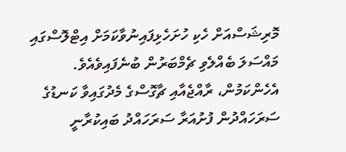މޮރިޝަސްއަށް ހެކި ހުށަހެޅިފައިނުވާކަމަށް އިޓްލޮސްގައި މައްސަލަ ބެއްލެވި ޗެމްބަރުން ބުނެފައިވެއެވެ.
އެހެންކަމުން، ރާއްޖެއާއި ޗާގޮސްގެ މެދުގައިވާ ކަނޑުގެ ސަރަހައްދުން ފުށުއަރާ ސަރަހައްދު ބައިކުރާނީ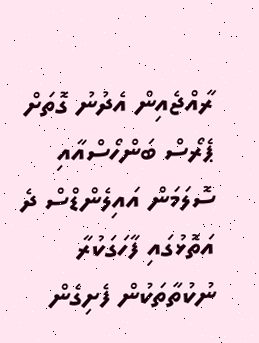ރާއްޖެއިން އެދުނު ގޮތަށް ޕެރޯސް ބަންހޯސްއާއި ސޮލަމަން އައިލެންޑްސް ދެ އަތޮޅުގައި ފާހަގަކުރާ ނުކުތާތަކުން ފެށިގެން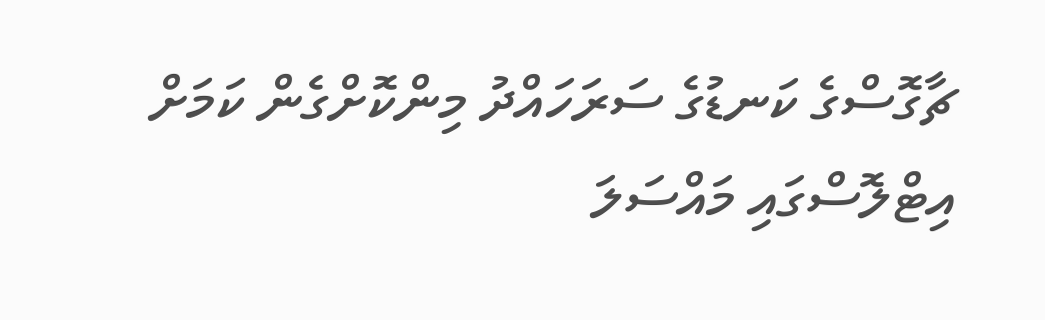ޗާގޮސްގެ ކަނޑުގެ ސަރަހައްދު މިންކޮށްގެން ކަމަށް އިޓްލޮސްގައި މައްސަލަ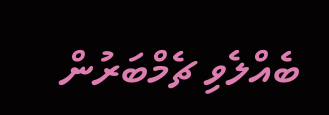ބެއްލެވި ޗެމްބަރުން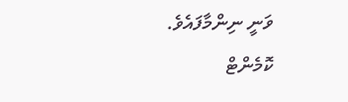ވަނީ ނިންމާފައެވެ.
ކޮމެންޓް